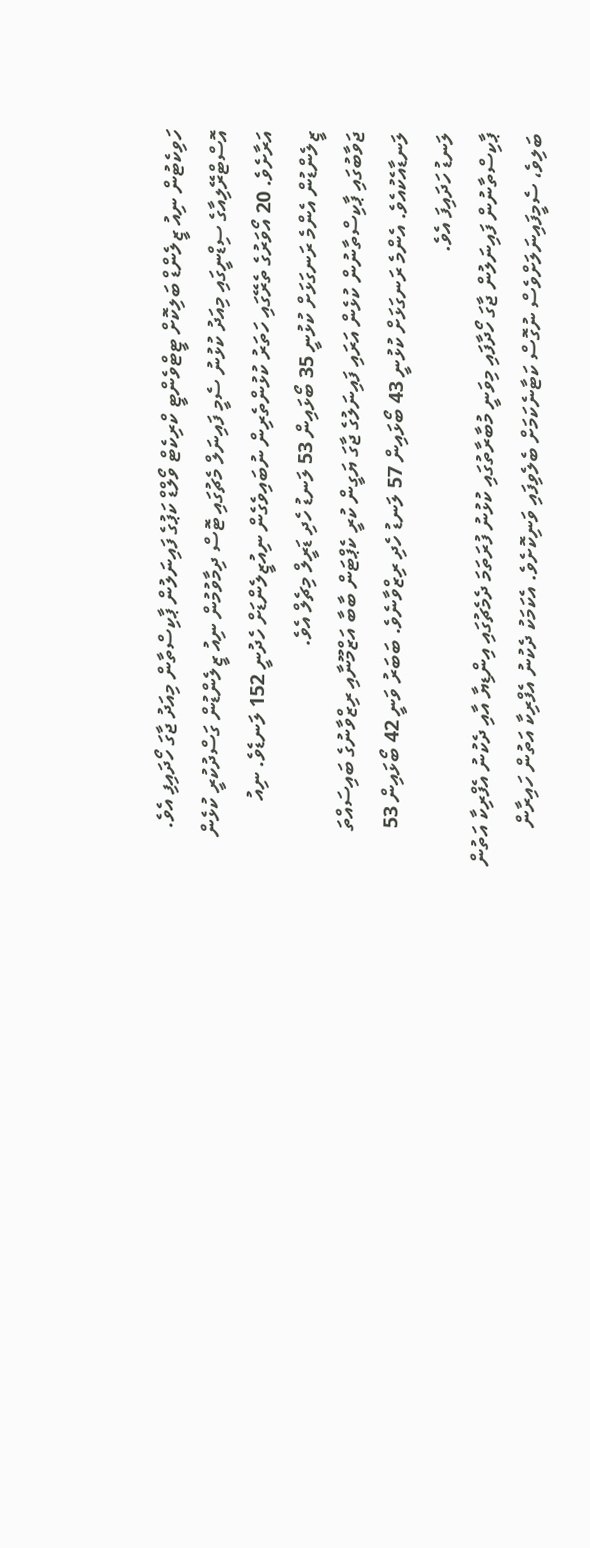ހަވިކެޓުން ނިއު ޒީލެންޑް ބަލިކޮށް ޓީޓްވެންޓީ ކްރިކެޓް ވޯލްޑް ކަޕުގެ ފައިނަލުން ޕާކިސްތާން މިއަދު ޖާގަ ހޯދައިފި އެވެ.
އޮސްޓްރޭލިއާގެ ސިޑްނީގައި މިއަދު ކުޅުނު ސެމީ ފައިނަލް މެޗުގައި ޓޮސް ދިމާވުމުން ނިއު ޒީލެންޑުން ގަސްދުކުރީ ކުޅެން އަރާށެވެ. 20 އޯވަރުގެ ތެރޭގައި ހަތަރު ކުޅުންތެރިން ނުބައިވެގެން ނިއުޒީލެންޑަށް ހެދުނީ 152 ލަނޑެވެ. ނިއު ޒީލެންޑުން އެންމެ ރަނގަޅަށް ކުޅުނީ 35 ބޯޅައިން 53 ލަނޑު ހެދި ޑަރީލް މިޗެލް އެވެ.
ޖަވާބުގައި ޕާކިސްތާނުން ކުޅެން އަރައި ފައިނަލުގެ ޖާގަ ޔަގީން ކުރީ ކެޕްޓަން ބާބާ އަޒްމޫނާއި ރިޒްވާނުގެ ބައިސައްތަ ލަނޑާއެކުއެވެ. އެންމެ ރަނގަޅަށް ކުޅުނީ 43 ބޯޅައިން 57 ލަނޑު ހެދި ރިޒްވާނެވެ. ބަބަރު ވަނީ 42 ބޯޅައިން 53 ލަނޑު ހަދައިފަ އެވެ.
ޕާކިސްތާނުން ފައިނަލުން ޖާގަ ހޯދާފައި މިވަނީ މުބާރާތުގައި ކުޅުނު ފުރަތަމަ ދެމެޗުގައި އިންޑިޔާ އާއި ދެކުނު އެފްރިކާ އަތުން ބަލިވެ، ސެމީފައިނަލަށްވެސް ނުގޮސް ކަޓާނެކަމަށް ބެލެވިފައި ވަނިކޮށެވެ. އެކަމަކު ދެކުނު އެފްރިކާ އަތުން ހައިރާން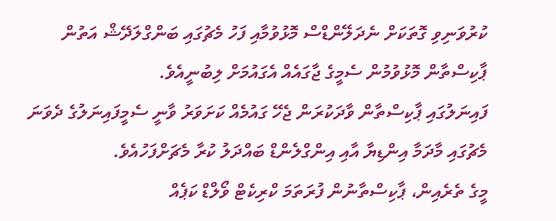ކުރުވަނިވި ގޮތަކަށް ނެދަލޭންޑްސް މޮޅުވުމާއި ފަހު މެޗުގައި ބަންގްލަދޭޝް އަތުން ޕާކިސްތާން މޮޅުވުމުން ސެމީގެ ޖާގައެއް އެގައުމަށް ލިބުނީއެވެ.
ފައިނަލުގައި ޕާކިސްތާން ވާދަކުރަން ޖެހޭ ގައުމެއް ކަށަވަރު ވާނީ ސެމީފައިނަލުގެ ދެވަނަ މެޗުގައި މާދަމާ އިންޑިޔާ އާއި އިންގްލެންޑް ބައްދަލު ކުރާ މެޗަށްފަހުއެވެ.
މީގެ ތެރެއިން، ޕާކިސްތާނުން ފުރަތަމަ ކްރިކެޓް ވޯލްޑް ކަޕެއް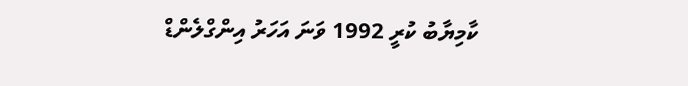ކާމިޔާބު ކުރީ 1992 ވަނަ އަހަރު އިންގްލެންޑް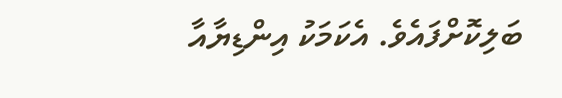ބަލިކޮށްފައެވެ. އެކަމަކު އިންޑިޔާއާ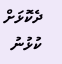ދެކޮޅަށް ކުޅުނު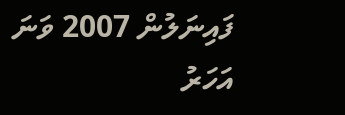ފައިނަލުން 2007 ވަނަ އަހަރު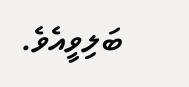ބަލިވީއެވެ.